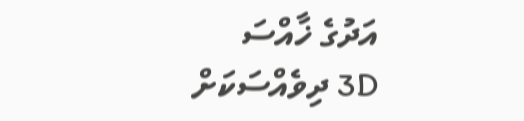އަދުގެ ޚާއްސަ
3D ދިވެއްސަކަށް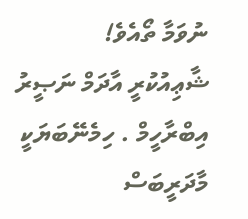ނުވަމާ ތޯއެވެ!
ޝާޢިއުކުރީ އާދަމް ނަޞީރު އިބްރާހީމް . ހިމެނޭބަޔަކީ މާދަރީބަސް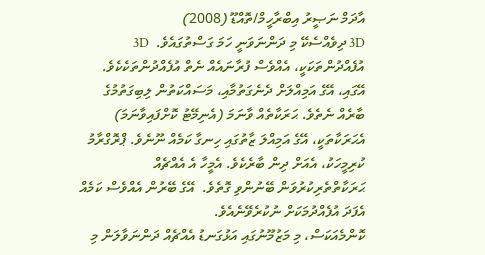އާދަމް ނަޞީރު އިބްރާހީމް/ތޮއްޑޫ (2008)
3D ދިވެއްސެކޭ މި ދަންނަވަނީ ހަމަ ގަސްތުގައެވެ.  3D އުފެއްދުންތަކަކީ، އެއްވެސް ފުރާނައެއް ނެތް އުފެއްދުންތަކެކެވެ. އޭގައި، އޭގެ އަމިއްލަށް ދެނެގަތުމާއި، މަސައްކަތުން ލިބިގަތުމުގެ ބާރެއް ނެތެވެ. ޙަރަކާތެއް ވާނަމަ (އެނިމޭޓު ކޮށްފައިވާނަމަ) އެޙަރަކާތަކީ، އޭގެ އަމިއްލަ ޒާތުގައި ހިނގާ ކަމެއް ނޫނެވެ. ޕްރޮގްރާމު ކުރިމީހަކު، އެއަށް ދިން ބާރެކެވެ. އެމީހާ އެ އެއްޗެއް ޙަރަކާތްތެރިކުރުވަން ބޭނުންވި ގޮތެވެ.  އޭގެ ބޭރުން އެއްވެސް ކަމެއް އެފަދަ އުފެއްދުމަކަށް ނުކުރެވޭނެއެވެ.
ކޮންމެއަކަސް، މި މަޒުމޫނުގައި އަޅުގަނޑު އެއްޗެއް ދަންނަވާލަން މި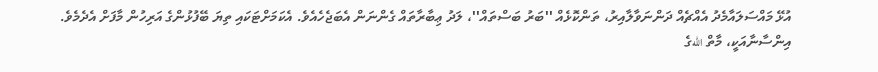އުޅޭ މައްސަލައާމެދު އެއްޗެއް ދަންނަވާލާއިރު، ތަންކޮޅެއް ''ބަރު ބަސްތައް''، ލަދު ޢިބާރާތައް ގެންނަން އެބަޖެހެއެވެ. އެކަމަށްޓަކައި ތިޔަ ބޭފުޅުންގެ އަރިހުން މާފަށް އެދެމެވެ.
އިންސާނާއަކީ، މާތް اللهގެ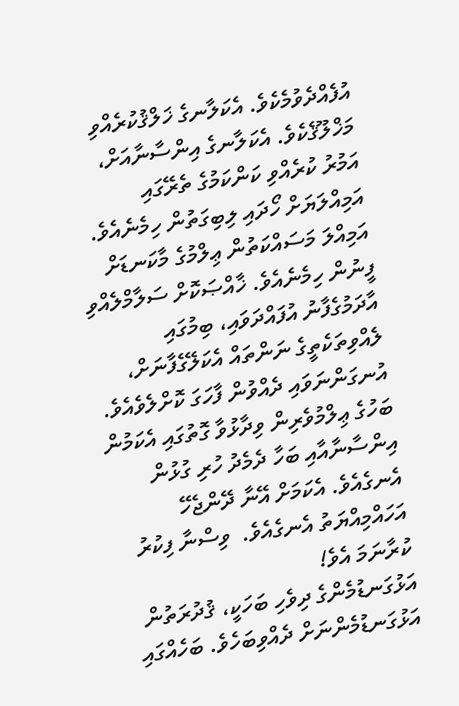އުފެއްދެވުމެކެވެ. އެކަލާނގެ ޚަލްޤުކުރެއްވި މަޚްލޫޤެކެވެ. އެކަލާނގެ އިންސާނާއަށް، އަމުރު ކުރެއްވި ކަންކަމުގެ ތެރޭގައި އަމިއްލަޔަށް ހޯދައި ލިބިގަތުން ހިމެނެއެވެ. އަމިއްލަ މަސައްކަތުން ޢިލްމުގެ މާކަނޑަށް ފީނުން ހިމެނެއެވެ. ޚާއްޞަކޮށް ސަލާމްލެއްވި އާދަމުގެފާނު އުފައްދަވައި، ބިމުގައި ލެއްވިތަކެތީގެ ނަންތައް އެކަލޭގެފާނަށް، އުނގަންނަވައި ދެއްވުން ފާހަގަ ކޮށްލެވެއެވެ. ބަހުގެ ޢިލްމުވެރިން ވިދާޅުވާ ގޮތުގައި އެކަމުން އިންސާނާއާއި ބަހާ ދެމެދު ހުރި ގުޅުން އެނގެއެވެ. އެކަމަށް އޭނާ ދޭންޖެހޭ އަހައްމިއްޔަތު އެނގެއެވެ.  ވިސްނާ ފިކުރު ކުރާނަމަ އެވެ!
އަޅުގަނޑުމެންގެ ދިވެހި ބަހަކީ، ޤުދުރަތުން އަޅުގަނޑުމެންނަށް ދެއްވިބަހެވެ. ބަހެއްގައި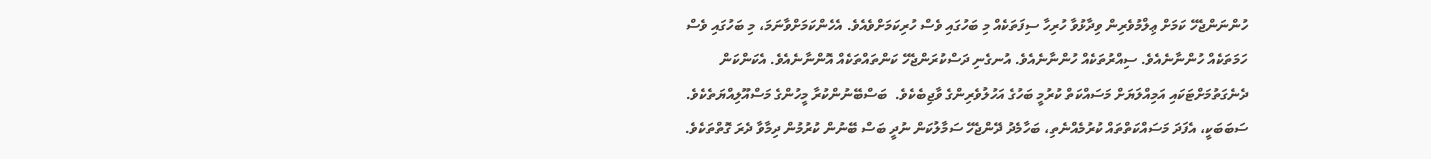ހުންނަންޖެހޭ ކަމަށް ޢިލްމުވެރިން ވިދާޅުވާ ހުރިހާ ސިފަތަކެއް މި ބަހުގައި ވެސް ހުރިކަމަށްވެއެވެ. އެހެންކަމަށްވާނަމަ، މި ބަހުގައި ވެސް ހަމަތަކެއް ހުންނާނެއެވެ. ސިއްރުތަކެއް ހުންނާނެއެވެ. އުނގެނި ދަސްކުރަންޖެހޭ ކަންތައްތަކެއް އޮންނާނެއެވެ. އެކަންކަން ދެނެގަތުމަށްޓަކައި އަމިއްލަޔަށް މަސައްކަތް ކުރުމީ ބަހުގެ އަހުލުވެރިންގެ ވާޖިބެކެވެ.  ބަސްބޭނުންކުރާ މީހުންގެ މަސްއޫލިއްޔަތެކެވެ. ސަބަބަކީ، އެފަދަ މަސައްކަތްތައް ކުރުމެއްނެތި، ބަހާމެދު ދޭންޖެހޭ ސަމާލުކަން ނުދީ ބަސް ބޭނުން ކުރުމުން ދިމާވާ ދެރަ ގޮތްތަކެވެ.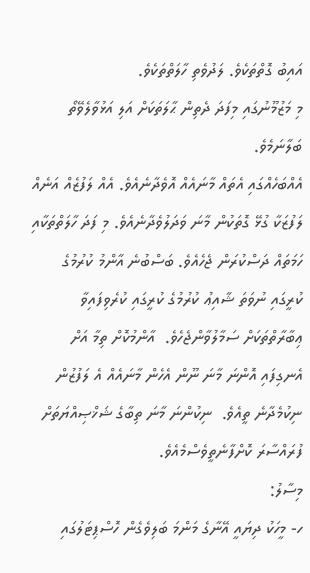އައިބު ގޮތްތަކެވެ. ލަދުވެތި ހާލަތްތަކެވެ.
މި މަޒުމޫނުގައި މިފަދަ ދެތިން ޙާލަތަކަށް އަލި އަޅުވާލެވޭތޯ ބަލާނަމެވެ.
އެއްބަހެއްގައި އެތައް މާނައެއް އޮވެދާނެއެވެ. އެއް ލަފުޒެއް އަނެއް ލަފުޒަކާ ގުޅޭ ގޮތަކުން މާނަ ވަދަލުވެދާނެއެވެ. މި ފަދަ ހާލަތްތަކާއި ހަމަތައް ދަސްކުރަން ޖެހެއެވެ. ބަސްބުނެ އާންމު ކުރުމުގެ ކުރީގައި ނުވަތަ ޝާއިޢު ކުރުމުގެ ކުރީގައި ކުރެވިފައިވާ ޢިބާރާތްތަކަށް ސަމާލުވާންޖެހެވެ.  އާންމުކޮށް ތިމާ އަށް އެނގިފައި އޮންނަ މާނަ ނޫން އެހެން މާނައެއް އެ ލަފުޒުން ނިކުމެދާނެ ތީއެވެ.  ނިކުންނަ މާނަ ތިބާގެ ޝަޚްޞިއްޔަތަށް ފުރައްސާރަ ކޮށްފާނެތީވެސްމެއެވެ.
މިސާލު:
ހ- މީހަކު ދިޔައީ އޭނާގެ މަންމަ ބަލިވެގެން ހޮސްޕިޓަލުގައި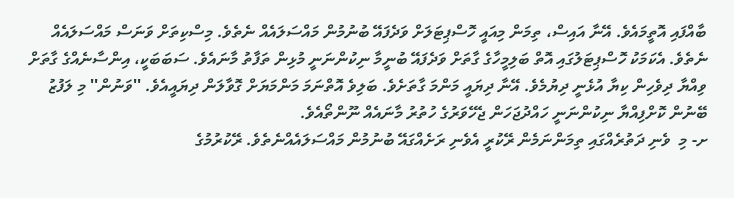ބާއްފައި އޮތީމައެވެ. އޭނާ އައިސް، ތިމަން މިއައީ ހޮސްޕިޓަލަށް ވަދެފައޭ ބުނުމުން މައްސަލައެއް ނެތެވެ. މިސްކިތަށް ވަނަސް މައްސަލައެއް ނެތެވެ. އެކަމަކު ހޮސްޕިޓަލުގައި އޮތް ބަލިމީހާގެ ގާތަށް ވަދެފައޭ ބުނީމާ ނިކުންނަނީ މުޅިން ތަފާތު މާނައެވެ. ސަބަބަކީ، އިންސާނެއްގެ ގާތަށް ވިއްޔާ ދިވެހިން ކިޔާ އުޅެނީ ދިޔުމެވެ. އޭނާ ދިޔައީ މަންމަ ގާތަށެވެ. ބަލިވެ އޮތްނަމަ މަންމަޔަށް ގޮވާލަން ދިޔައީއެވެ. ''ވަނުން'' މި ލަފުޒު ބޭނުން ކޮށްފިއްޔާ ނިކުންނަނީ ހައްދުޖަހަން ޖެހޭވަރުގެ ހުތުރު މާނައެއް ނޫންތޯއެވެ.
ށ- މި  ވެނި ދަތުރެއްގައި ތިމަންނަމެން ރޭކުރީ އެވެނި ރަށެއްގައޭ ބުނުމުން މައްސަލައެއްނެތެވެ. ރޭކުރުމުގެ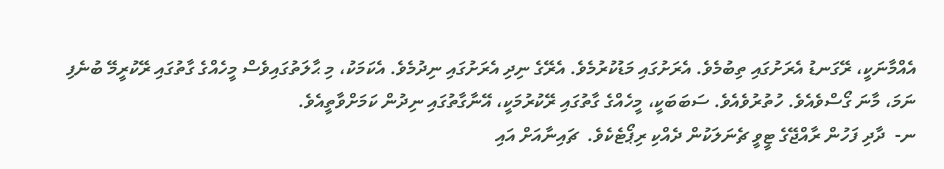އެއްމާނަކީ، ރޭގަނޑު އެރަށުގައި ތިބުމެވެ. އެރަށުގައި މަޑުކުރުމެވެ. އެރޭގެ ނިދި އެރަށުގައި ނިދުމެވެ. އެކަމަކު، މި ޙާލަތުގައިވެސް މީހެއްގެ ގާތުގައި ރޭކުރީމޭ ބުނެފި ނަމަ، މާނަ ގޯސްވެއެވެ. ހުތުރުވެއެވެ. ސަބަބަކީ، މީހެއްގެ ގާތުގައި ރޭކުރުމަކީ، އޭނާގާތުގައި ނިދުން ކަމަށްވާތީއެވެ.
ނ-  ދާދި ފަހުން ރާއްޖޭގެ ޓީވީ ޗެނަލަކުން ދެއްކި ރިޕޯޓެކެވެ.  ޗައިނާއަށް އައި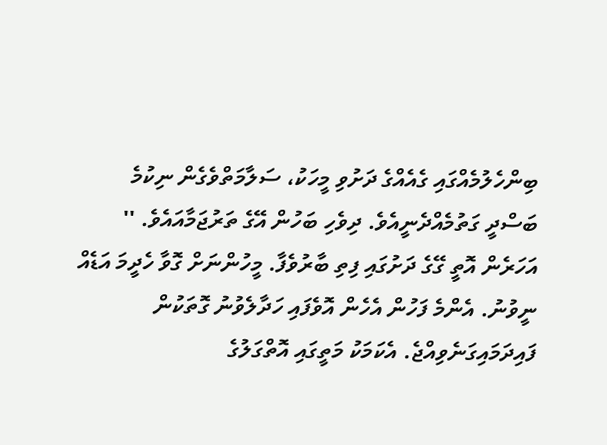ބިންހެލުމެއްގައި ގެއެއްގެ ދަށުވި މީހަކު، ސަލާމަތްވެގެން ނިކުމެ ބަސްދީ ގަތުމެއްދެނީއެވެ. ދިވެހި ބަހުން އޭގެ ތަރުޖަމާއައެވެ. '' އަހަރެން އޮތީ ގޭގެ ދަށުގައި ފިތި ބާރުވެފާ. މީހުންނަށް ގޮވާ ހެދީމަ އަޑެއް ނީވުނު. އެންމެ ފަހުން އެހެން އޮވެފައި ހަދާލެވުނު ގޮތަކުން ފައިދަމައިގަނެވިއްޖެ. އެކަމަކު މަތީގައި އޮތްގަލުގެ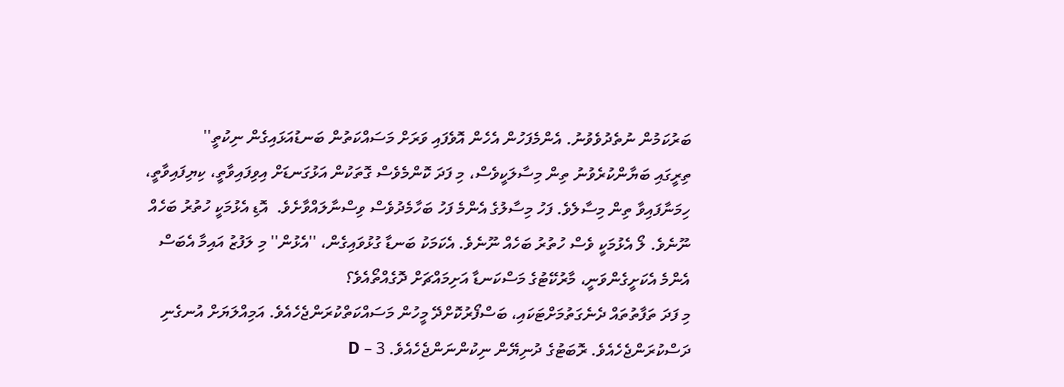ބަރުކަމުން ނުތެދުވެވުނު. އެންމެފަހުން އެހެން އޮވެފައި ވަރަށް މަސައްކަތުން ބަނޑުއަޅައިގެން ނިކުތީ''
ތިރީގައި ބަޔާންކުރެވުނު ތިން މިސާލަކީވެސް، މި ފަދަ ކޮންމެވެސް ގޮތަކުން އަޅުގަނޑަށް އިވިފައިވާތީ، ކިޔިފައިވާތީ، ހިމަނާފައިވާ ތިން މިސާލެވެ. ފަހު މިސާލުގެ އެންމެ ފަހު ބަހާމެދުވެސް ވިސްނާލައްވާށެވެ.  އޮޑި އެޅުމަކީ ހުތުރު ބަހެއް ނޫނެވެ. ލޯ އެޅުމަކީ ވެސް ހުތުރު ބަހެއް ނޫނެވެ. އެކަމަކު ބަނޑާ ގުޅުވައިގެން، ''އެޅުން'' މި ލަފުޒު އައިމާ އެބަސް އެންމެ އެކަށީގެންވަނީ، މާރުކޭޓުގެ މަސްކަނޑާ އަށިމައްޗަށް ދޮގެއްތޯއެވެ؟
މި ފަދަ ތަފާތުތައް ދެނެގަތުމަށްޓަކައި، ބަސްފޯރުކޮށްދޭ މީހުން މަސައްކަތްކުރަންޖެހެއެވެ. އަމިއްލަޔަށް އުނގެނި ދަސްކުރަންޖެހެއެވެ. ރޮބަޓުގެ ދުނިޔޭން ނިކުންނަންޖެހެއެވެ. 3 – D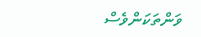ވަންތަކަންވެސް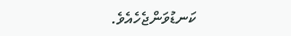ކަނޑުވަންޖެހެއެވެ.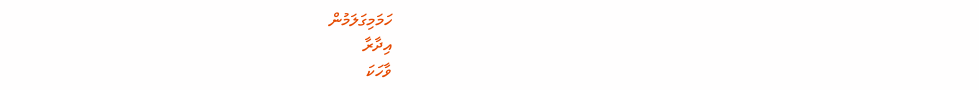ހަމަމިގަލަމުން
އިދާރާ
ވާހަކަ